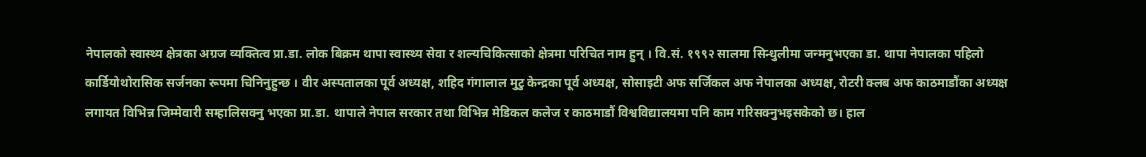नेपालको स्वास्थ्य क्षेत्रका अग्रज व्यक्तित्व प्रा.डा. लोक बिक्रम थापा स्वास्थ्य सेवा र शल्यचिकित्साको क्षेत्रमा परिचित नाम हुन् । वि.सं. १९९२ सालमा सिन्धुलीमा जन्मनुभएका डा. थापा नेपालका पहिलो कार्डियोथोरासिक सर्जनका रूपमा चिनिनुहुन्छ । वीर अस्पतालका पूर्व अध्यक्ष, शहिद गंगालाल मुटु केन्द्रका पूर्व अध्यक्ष, सोसाइटी अफ सर्जिकल अफ नेपालका अध्यक्ष, रोटरी क्लब अफ काठमाडौंका अध्यक्ष लगायत विभिन्न जिम्मेवारी सम्हालिसक्नु भएका प्रा.डा. थापाले नेपाल सरकार तथा विभिन्न मेडिकल कलेज र काठमाडौं विश्वविद्यालयमा पनि काम गरिसक्नुभइसकेको छ। हाल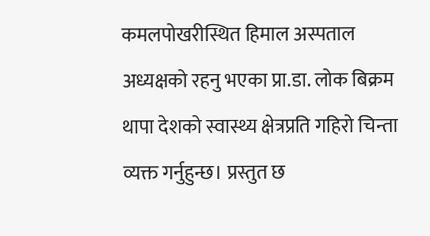कमलपोखरीस्थित हिमाल अस्पताल अध्यक्षको रहनु भएका प्रा.डा. लोक बिक्रम थापा देशको स्वास्थ्य क्षेत्रप्रति गहिरो चिन्ता व्यक्त गर्नुहुन्छ। प्रस्तुत छ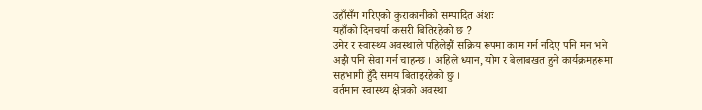उहाँसँग गरिएको कुराकानीको सम्पादित अंशः
यहाँको दिनचर्या कसरी बितिरहेको छ ?
उमेर र स्वास्थ्य अवस्थाले पहिलेझैं सक्रिय रूपमा काम गर्न नदिए पनि मन भने अझै पनि सेवा गर्न चाहन्छ । अहिले ध्यान, योग र बेलाबखत हुने कार्यक्रमहरूमा सहभागी हुँदै समय बिताइरहेको छु ।
वर्तमान स्वास्थ्य क्षेत्रको अवस्था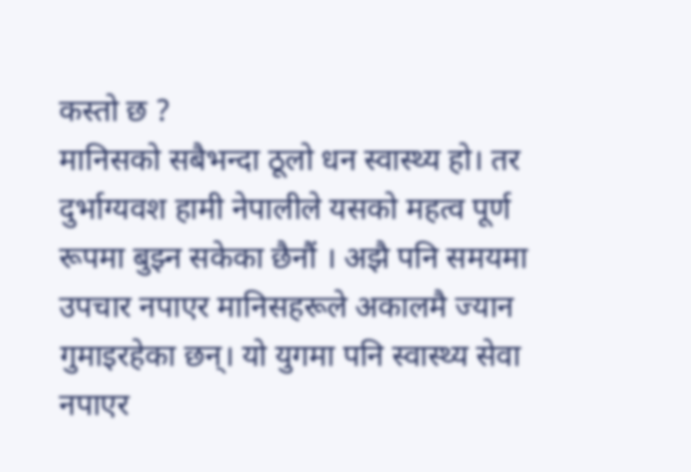कस्तो छ ?
मानिसको सबैभन्दा ठूलो धन स्वास्थ्य हो। तर दुर्भाग्यवश हामी नेपालीले यसको महत्व पूर्ण रूपमा बुझ्न सकेका छैनौं । अझै पनि समयमा उपचार नपाएर मानिसहरूले अकालमै ज्यान गुमाइरहेका छन्। यो युगमा पनि स्वास्थ्य सेवा नपाएर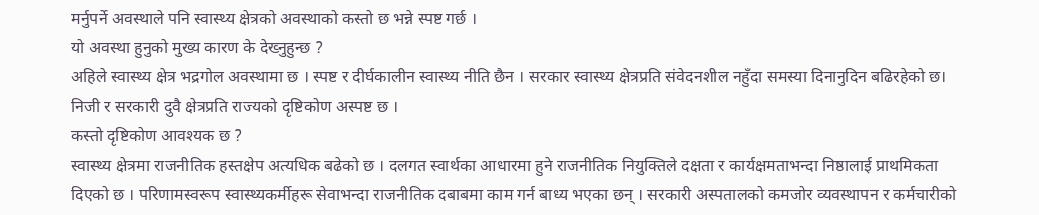मर्नुपर्ने अवस्थाले पनि स्वास्थ्य क्षेत्रको अवस्थाको कस्तो छ भन्ने स्पष्ट गर्छ ।
यो अवस्था हुनुको मुख्य कारण के देख्नुहुन्छ ?
अहिले स्वास्थ्य क्षेत्र भद्रगोल अवस्थामा छ । स्पष्ट र दीर्घकालीन स्वास्थ्य नीति छैन । सरकार स्वास्थ्य क्षेत्रप्रति संवेदनशील नहुँदा समस्या दिनानुदिन बढिरहेको छ। निजी र सरकारी दुवै क्षेत्रप्रति राज्यको दृष्टिकोण अस्पष्ट छ ।
कस्तो दृष्टिकोण आवश्यक छ ?
स्वास्थ्य क्षेत्रमा राजनीतिक हस्तक्षेप अत्यधिक बढेको छ । दलगत स्वार्थका आधारमा हुने राजनीतिक नियुक्तिले दक्षता र कार्यक्षमताभन्दा निष्ठालाई प्राथमिकता दिएको छ । परिणामस्वरूप स्वास्थ्यकर्मीहरू सेवाभन्दा राजनीतिक दबाबमा काम गर्न बाध्य भएका छन् । सरकारी अस्पतालको कमजोर व्यवस्थापन र कर्मचारीको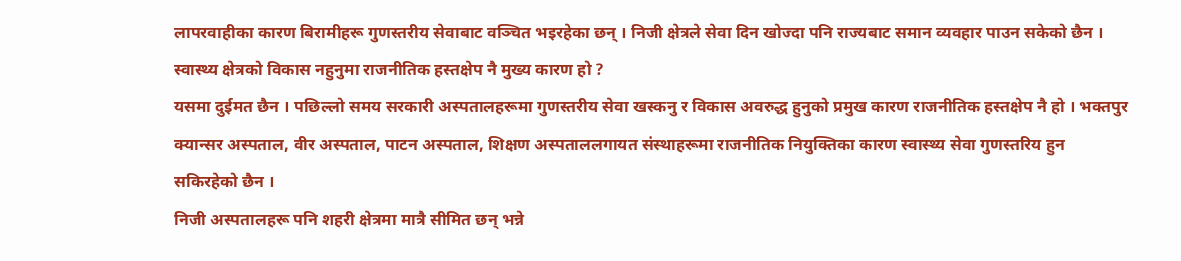लापरवाहीका कारण बिरामीहरू गुणस्तरीय सेवाबाट वञ्चित भइरहेका छन् । निजी क्षेत्रले सेवा दिन खोज्दा पनि राज्यबाट समान व्यवहार पाउन सकेको छैन ।
स्वास्थ्य क्षेत्रको विकास नहुनुमा राजनीतिक हस्तक्षेप नै मुख्य कारण हो ?
यसमा दुईमत छैन । पछिल्लो समय सरकारी अस्पतालहरूमा गुणस्तरीय सेवा खस्कनु र विकास अवरुद्ध हुनुको प्रमुख कारण राजनीतिक हस्तक्षेप नै हो । भक्तपुर क्यान्सर अस्पताल, वीर अस्पताल, पाटन अस्पताल, शिक्षण अस्पताललगायत संस्थाहरूमा राजनीतिक नियुक्तिका कारण स्वास्थ्य सेवा गुणस्तरिय हुन सकिरहेको छैन ।
निजी अस्पतालहरू पनि शहरी क्षेत्रमा मात्रै सीमित छन् भन्ने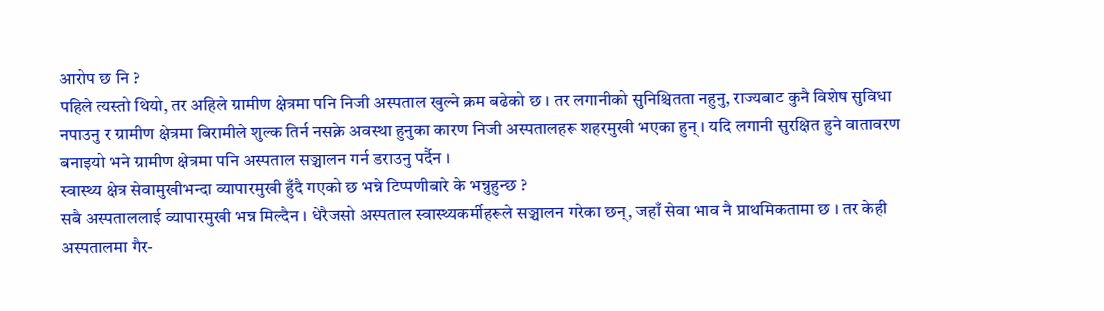आरोप छ नि ?
पहिले त्यस्तो थियो, तर अहिले ग्रामीण क्षेत्रमा पनि निजी अस्पताल खुल्ने क्रम बढेको छ । तर लगानीको सुनिश्चितता नहुनु, राज्यबाट कुनै विशेष सुविधा नपाउनु र ग्रामीण क्षेत्रमा बिरामीले शुल्क तिर्न नसक्ने अवस्था हुनुका कारण निजी अस्पतालहरू शहरमुखी भएका हुन् । यदि लगानी सुरक्षित हुने वातावरण बनाइयो भने ग्रामीण क्षेत्रमा पनि अस्पताल सञ्चालन गर्न डराउनु पर्दैन ।
स्वास्थ्य क्षेत्र सेवामुखीभन्दा व्यापारमुखी हुँदै गएको छ भन्ने टिप्पणीबारे के भन्नुहुन्छ ?
सबै अस्पताललाई व्यापारमुखी भन्न मिल्दैन । धेरैजसो अस्पताल स्वास्थ्यकर्मीहरूले सञ्चालन गरेका छन्, जहाँ सेवा भाव नै प्राथमिकतामा छ । तर केही अस्पतालमा गैर-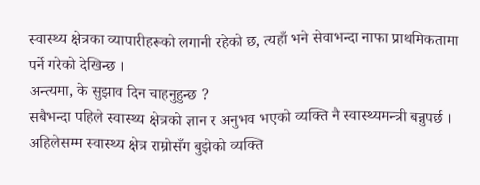स्वास्थ्य क्षेत्रका व्यापारीहरूको लगानी रहेको छ, त्यहाँ भने सेवाभन्दा नाफा प्राथमिकतामा पर्ने गरेको देखिन्छ ।
अन्त्यमा, के सुझाव दिन चाहनुहुन्छ ?
सबैभन्दा पहिले स्वास्थ्य क्षेत्रको ज्ञान र अनुभव भएको व्यक्ति नै स्वास्थ्यमन्त्री बन्नुपर्छ । अहिलेसम्म स्वास्थ्य क्षेत्र राम्रोसँग बुझेको व्यक्ति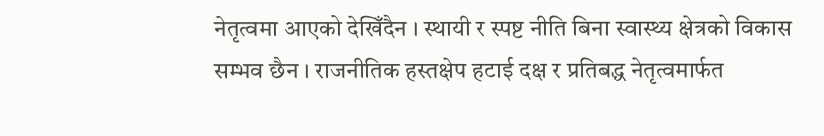नेतृत्वमा आएको देखिँदैन । स्थायी र स्पष्ट नीति बिना स्वास्थ्य क्षेत्रको विकास सम्भव छैन । राजनीतिक हस्तक्षेप हटाई दक्ष र प्रतिबद्ध नेतृत्वमार्फत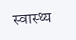स्वास्थ्य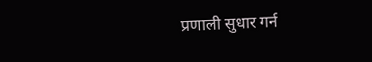प्रणाली सुधार गर्न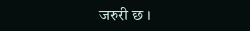जरुरी छ ।